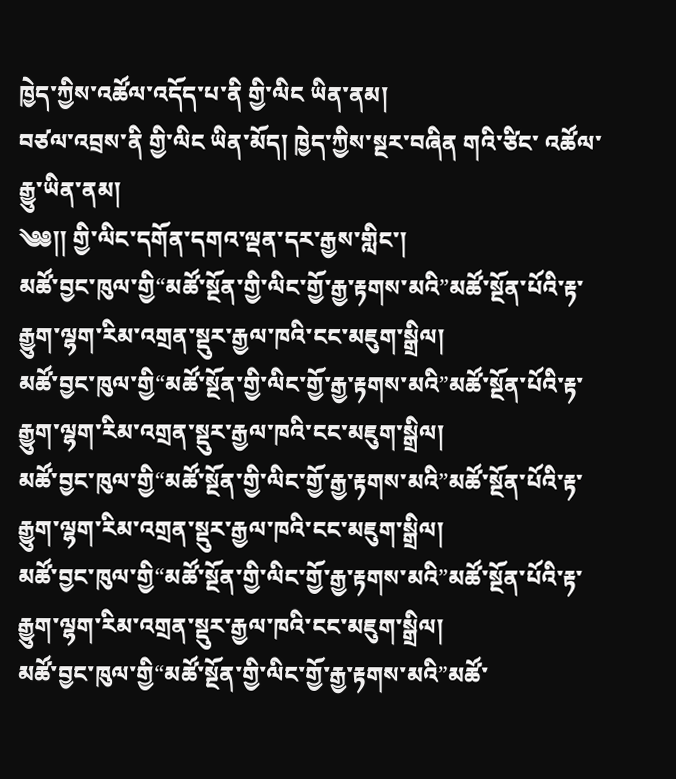ཁྱེད་ཀྱིས་འཚོལ་འདོད་པ་ནི གྱི་ལིང ཡིན་ནམ།
བཙལ་འབྲས་ནི གྱི་ལིང ཡིན་མོད། ཁྱེད་ཀྱིས་སྔར་བཞིན གའི་ཙིང་ འཚོལ་རྒྱུ་ཡིན་ནམ།
༄༅།། གྱི་ལིང་དགོན་དགའ་ལྡན་དར་རྒྱས་གླིང་།
མཚོ་བྱང་ཁུལ་གྱི“མཚོ་སྔོན་གྱི་ལིང་གྱོ་རྒྱ་རྟགས་མའི”མཚོ་སྔོན་པོའི་རྟ་རྒྱུག་ལྷག་རིམ་འགྲན་སྡུར་རྒྱལ་ཁའི་ངང་མཇུག་སྒྲིལ།
མཚོ་བྱང་ཁུལ་གྱི“མཚོ་སྔོན་གྱི་ལིང་གྱོ་རྒྱ་རྟགས་མའི”མཚོ་སྔོན་པོའི་རྟ་རྒྱུག་ལྷག་རིམ་འགྲན་སྡུར་རྒྱལ་ཁའི་ངང་མཇུག་སྒྲིལ།
མཚོ་བྱང་ཁུལ་གྱི“མཚོ་སྔོན་གྱི་ལིང་གྱོ་རྒྱ་རྟགས་མའི”མཚོ་སྔོན་པོའི་རྟ་རྒྱུག་ལྷག་རིམ་འགྲན་སྡུར་རྒྱལ་ཁའི་ངང་མཇུག་སྒྲིལ།
མཚོ་བྱང་ཁུལ་གྱི“མཚོ་སྔོན་གྱི་ལིང་གྱོ་རྒྱ་རྟགས་མའི”མཚོ་སྔོན་པོའི་རྟ་རྒྱུག་ལྷག་རིམ་འགྲན་སྡུར་རྒྱལ་ཁའི་ངང་མཇུག་སྒྲིལ།
མཚོ་བྱང་ཁུལ་གྱི“མཚོ་སྔོན་གྱི་ལིང་གྱོ་རྒྱ་རྟགས་མའི”མཚོ་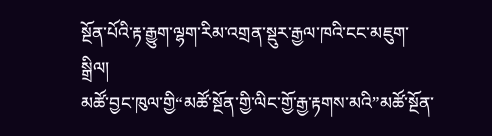སྔོན་པོའི་རྟ་རྒྱུག་ལྷག་རིམ་འགྲན་སྡུར་རྒྱལ་ཁའི་ངང་མཇུག་སྒྲིལ།
མཚོ་བྱང་ཁུལ་གྱི“མཚོ་སྔོན་གྱི་ལིང་གྱོ་རྒྱ་རྟགས་མའི”མཚོ་སྔོན་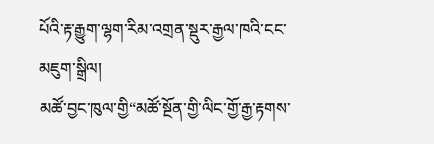པོའི་རྟ་རྒྱུག་ལྷག་རིམ་འགྲན་སྡུར་རྒྱལ་ཁའི་ངང་མཇུག་སྒྲིལ།
མཚོ་བྱང་ཁུལ་གྱི“མཚོ་སྔོན་གྱི་ལིང་གྱོ་རྒྱ་རྟགས་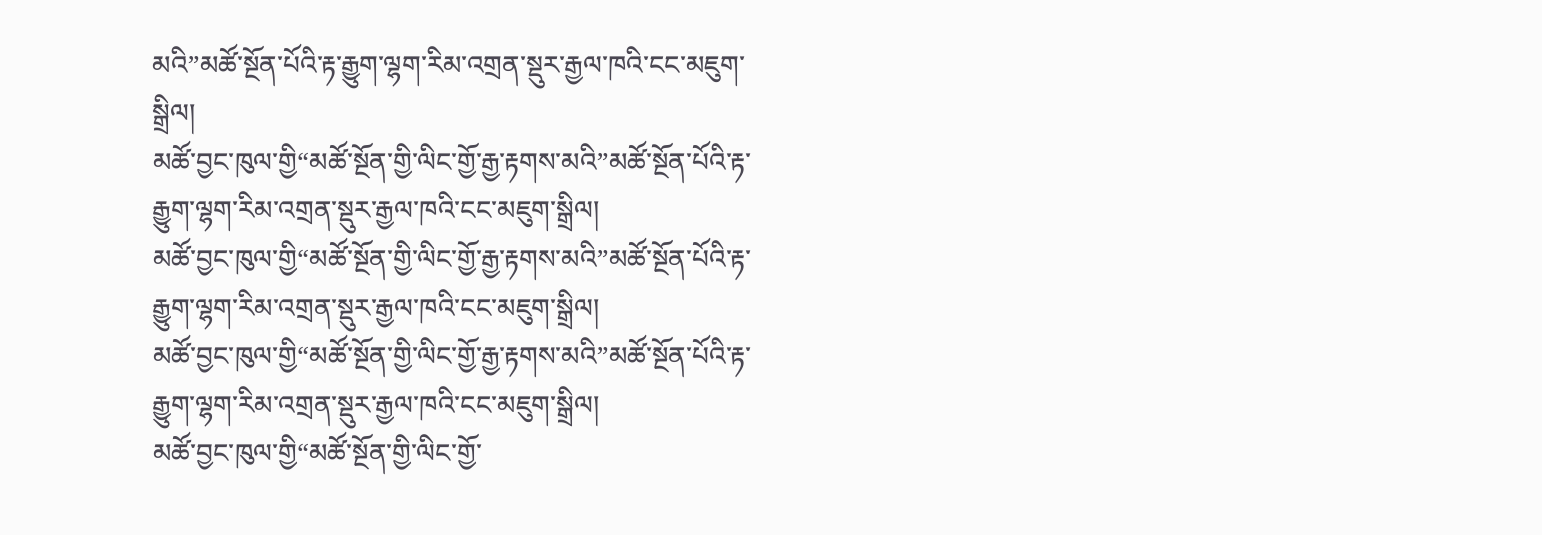མའི”མཚོ་སྔོན་པོའི་རྟ་རྒྱུག་ལྷག་རིམ་འགྲན་སྡུར་རྒྱལ་ཁའི་ངང་མཇུག་སྒྲིལ།
མཚོ་བྱང་ཁུལ་གྱི“མཚོ་སྔོན་གྱི་ལིང་གྱོ་རྒྱ་རྟགས་མའི”མཚོ་སྔོན་པོའི་རྟ་རྒྱུག་ལྷག་རིམ་འགྲན་སྡུར་རྒྱལ་ཁའི་ངང་མཇུག་སྒྲིལ།
མཚོ་བྱང་ཁུལ་གྱི“མཚོ་སྔོན་གྱི་ལིང་གྱོ་རྒྱ་རྟགས་མའི”མཚོ་སྔོན་པོའི་རྟ་རྒྱུག་ལྷག་རིམ་འགྲན་སྡུར་རྒྱལ་ཁའི་ངང་མཇུག་སྒྲིལ།
མཚོ་བྱང་ཁུལ་གྱི“མཚོ་སྔོན་གྱི་ལིང་གྱོ་རྒྱ་རྟགས་མའི”མཚོ་སྔོན་པོའི་རྟ་རྒྱུག་ལྷག་རིམ་འགྲན་སྡུར་རྒྱལ་ཁའི་ངང་མཇུག་སྒྲིལ།
མཚོ་བྱང་ཁུལ་གྱི“མཚོ་སྔོན་གྱི་ལིང་གྱོ་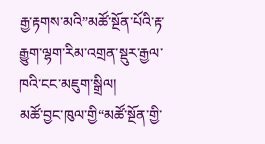རྒྱ་རྟགས་མའི”མཚོ་སྔོན་པོའི་རྟ་རྒྱུག་ལྷག་རིམ་འགྲན་སྡུར་རྒྱལ་ཁའི་ངང་མཇུག་སྒྲིལ།
མཚོ་བྱང་ཁུལ་གྱི“མཚོ་སྔོན་གྱི་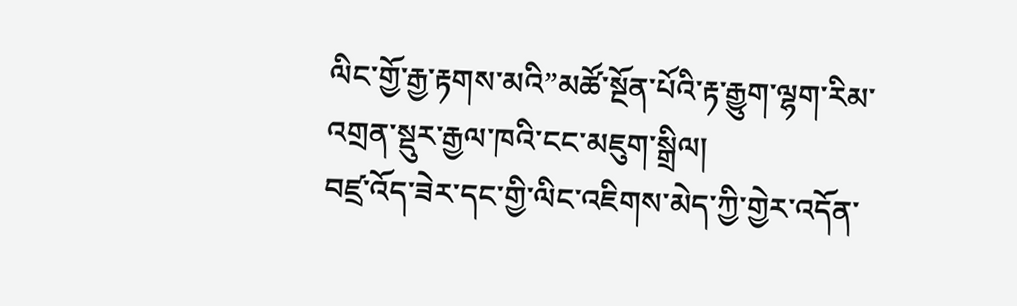ལིང་གྱོ་རྒྱ་རྟགས་མའི”མཚོ་སྔོན་པོའི་རྟ་རྒྱུག་ལྷག་རིམ་འགྲན་སྡུར་རྒྱལ་ཁའི་ངང་མཇུག་སྒྲིལ།
བཛྲ་འོད་ཟེར་དང་གྱི་ལིང་འཇིགས་མེད་ཀྱི་གྱེར་འདོན་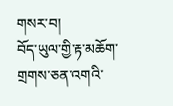གསར་བ།
བོད་ཡུལ་གྱི་རྟ་མཆོག་གྲགས་ཅན་འགའི་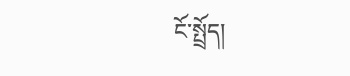ངོ་སྤྲོད།